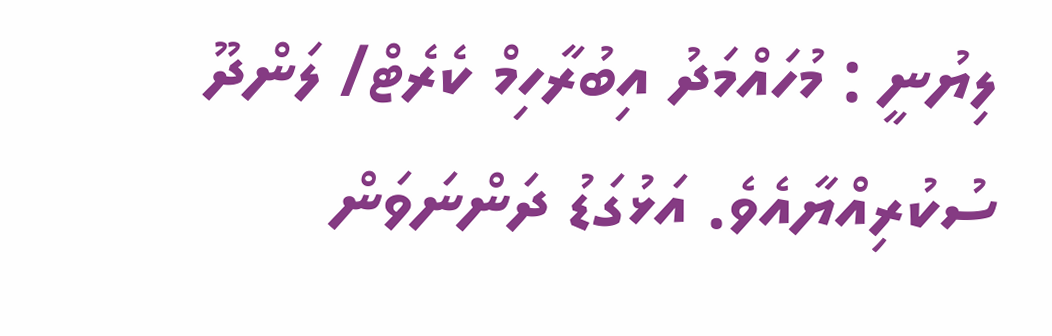ލިޔުނީ : މުހައްމަދު އިބުރާހިމް ކެރެޓް/ ލަންދޫ
ސުކުރިއްޔާއެވެ. އަޅުގަޑު ދަންނަވަން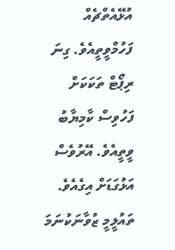އުޅޭއެތްޗެއް ފަހުމްވީތީއެވެ. ގިނަ ރިޕޯޓް ތަކަކަށް ފަހުވިސް ކާމިޔާބު ވީތީއެވެ. އޭރުވެސް އަޅުގަޑަށް އިގެއެވެ. ތައުލީމީ ޒުވާނަކުނަމަ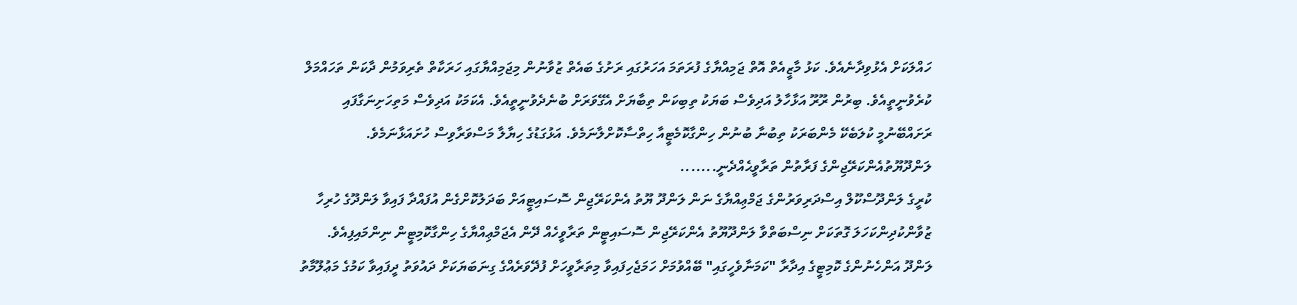ހައްލަކަށް އެޅުވިދާނެއެވެ. ކަޅު މާޒީއެތް އޮތް ޖަމިއްޔާގެ ފުރަތަމަ އަހަރުގައި ރަށުގެ ބައެތް ޒުވާނުން މިޖަމިއްޔާގައި ހަރަކާތް ތެރިވަމުން ދާކަން ތަހައްމަލް ކުރެވުނީތީއެވެ. ބިރުން ރޫރޫ އަޅާހާލު އަދިވެސް ބަޔަކު ތިބިކަން ތިބާޔަށް އެގޭވަރަށް ބުނެދެވުނީތީއެވެ. އެކަމަކު އަދިވެސް މަތިހަށިނަގާފައި ރަށައްބޭނުމީ ކުލަބެކޭ މެންބަރަކު ތިބުނާ ބުނުން ހިންގާކޮމެޓީއާ ހިތްސާކޮށްލާނަމެވެ. އަޅުގަޑުގެ ހިޔާލާ މަސްވަރާވިސް ހުށައަޅާނަމެވެ.
ލަންދޫޔޫތުއެންކަރޭޖިންގެ ފަރާތުން ތަރާވީޙެއްދެނީ.......
ކުރީގެ ލަންދޫސްކޫލް އިސްދަރިވަރުންގެ ޖަމްޢިއްޔާގެ ނަން ލަންދޫ ޔޫތު އެންކަރޭޖިން ސޮސައިޓީއަށް ބަދަލުކޮށްގެން އުފައްދާ ފައިވާ ލަންދޫގެ ހުރިހާ ޒުވާންކުދިންކަހަލަ ގޮތަކަށް ނިސްބަތްވާ ލަންދޫޔޫތު އެންކަރޭޖިން ސޮސައިޓީން ތަރާވީހެއް ދޭން އެޖަމްޢިއްޔާގެ ހިންގާކޮމިޓީން ނިންމައިފިއެވެ.
ލަންދޫ އަންހެނުންގެ ކޮމިޓީގެ އިދާރާ "ކަމަނާވެހީގައި" ބޭއްވުމަށް ހަމަޖެހިފައިވާ މިތަރާވީހަށް ފުދޭވަރެއްގެ ގިނަބަޔަކަށް ދައުވަތު ދީފައިވާ ކަމުގެ މަޢުލޫމާތު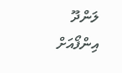ލަންދޫ އިންފޯއަށް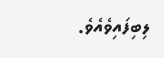ލިބިފައިވެއެވެ.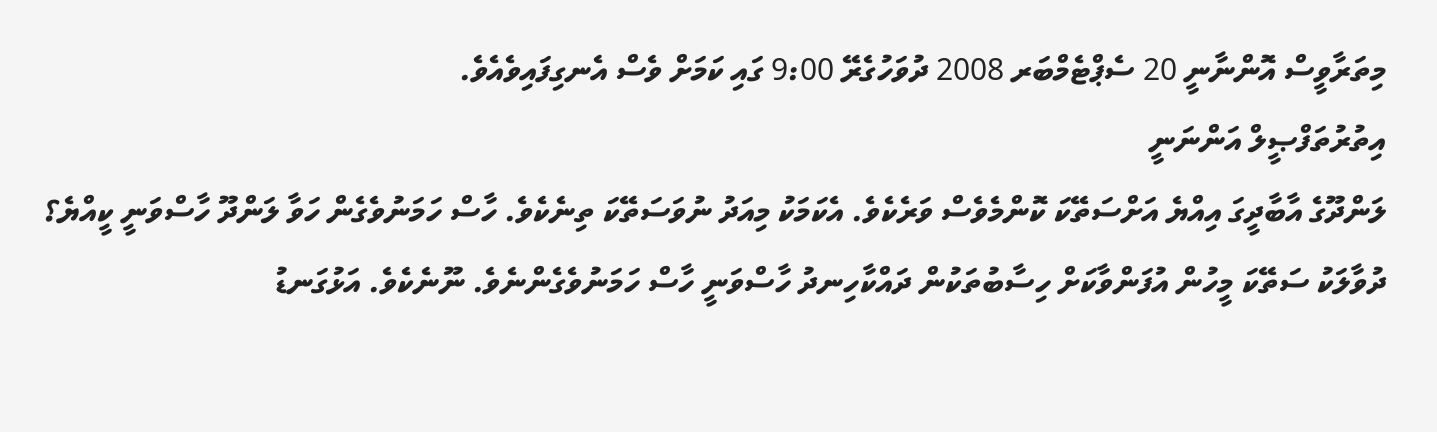މިތަރާވީސް އޮންނާނީ 20 ސެޕްޓެމްބަރ 2008 ދުވަހުގެރޭ 9:00 ގައި ކަމަށް ވެސް އެނގިފައިވެއެވެ.
އިތުރުތަފްޞީލް އަންނަނީ
ލަންދޫގެ އާބާދީގަ އިއްޔެ އަށްސަތޭކަ ކޮންމެވެސް ވަރެކެވެ. އެކަމަކު މިއަދު ނުވަސަތޭކަ ތިނެކެވެ. ހާސް ހަމަނުވެގެން ހަވާ ލަންދޫ ހާސްވަނީ ކީއްޔެ؟ ދުވާލަކު ސަތޭކަ މީހުން އުފަންވާކަށް ހިސާބުތަކުން ދައްކާހިނދު ހާސްވަނީ ހާސް ހަމަނުވެގެންނެވެ. ނޫނެކެވެ. އަޅުގަނޑު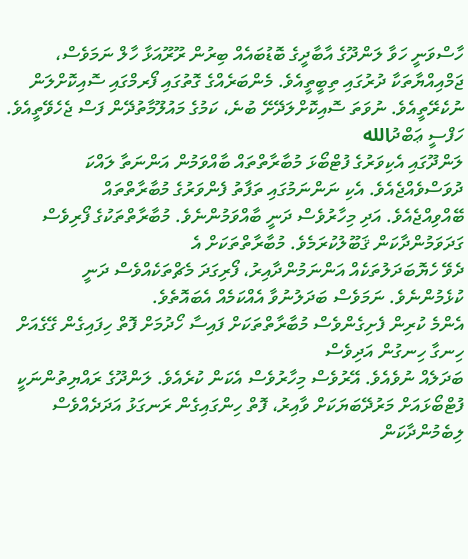ހާސްވަނީ ހަވާ ލަންދޫގެ އާބާދީގެ ބޮޑުބައެއް ބިރުން ރޫރޫއަޅާ ހާލް ނަމަވެސް، ޖަމްއިއްޔާތަކާ ދުރުގައި ތިބީތީއެވެ. މެންބަރެއްގެ ގޮތުގައި ފޯރމްގައި ސޮއިކޮށްލަން ނުކެރޭތީއެވެ. ނުވަތަ ސޮއިކޮށްލަދޭށޭ ބުނެ، ކަމުގެ މައުލޫމާތުދޭން ފަސް ޖެހެވޭތީއެވެ.
ހަފްސީ ޢަބްދުالله
ލަންދޫގައި އެކިވަރުގެ ފުޓްބޯޅަ މުބާރާތްތައް ބާއްވަމުން އަންނަތާ ލައްކަ ދުވަސްވެއްޖެއެވެ. އެކި ނަންނަމުގައި ތަފާތު ފެންވަރުގެ މުބާރާތްތައް
ބޭއްވިއްޖެއެވެ. އަދި މިހާރުވެސް ދަނީ ބާއްވަމުންނެވެ. މުބާރާތްތަކުގެ ފޯރިވެސް ގަދަވަމުންދާކަން ޤަބޫލުކުރަމެވެ. މުބާރާތްތަކަށް އެ
ދެވޭ ހެޔޮބަދަލުތަކެއް އަންނަމުންދާއިރު، ފޯރިގަދަ މެޗްތަކެއްވެސް ދަނީ ކުޅެމުންނެވެ. ނަމަވެސް ބަދަލުނުވާ އެއްކަމެއް އެބައޮތެވެ.
އެންމެ ކުރިން ފެށިގެންވެސް މުބާރާތްތަކަށް ފައިސާ ހޯދުމަށް ފޮތް ހިފައިގެން ގޭގެއަށް ހިނގާ ހިނގުން އަދިވެސް
ބަދަލެއް ނުވެއެވެ. އޭރުވެސް މިހާރުވެސް އެކަން ކުރެއެވެ. ލަންދޫގެ ރައްޔިތުންނަކީ ފުޓްބޯޅައަށް މަރުދޭބަޔަކަށް ވާއިރު، ފޮތް ހިންގައިގެން ރަނގަޅު އަދަދެއްވެސް ލިބެމުންދާކަން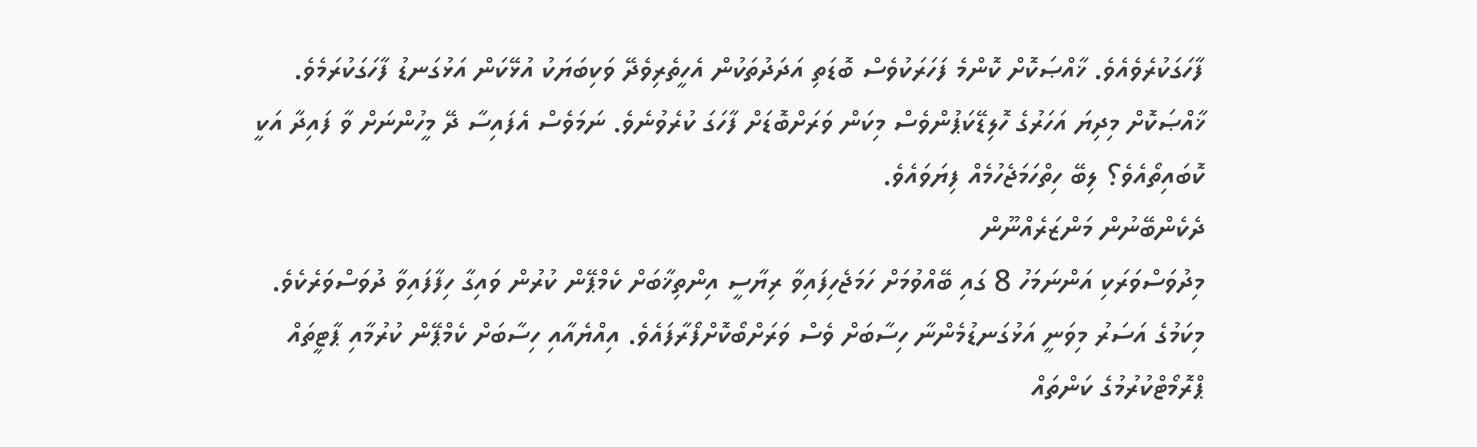ފާހަގަކުރެވެއެވެ. ޚާއްޞަކޮށް ކޮންމެ ފަހަރަކުވެސް ބޮޑަތި އަދަދުތަކުން އެހީތެރިވެދޭ ވަކިބަޔަކު އުޅޭކަން އަޅުގަނޑު ފާހަގަކުރަމެވެ. ޚާއްޞަކޮށް މިދިޔަ އަހަރުގެ ހޮލިޑޭކަޕުންވެސް މިކަން ވަރަށްބޮޑަށް ފާހަގަ ކުރެވުނެވެ. ނަމަވެސް އެފައިސާ ދޭ މީހުންނަށް ވާ ފައިދާ އަކީ ކޮބައިތޯއެވެ؟ ލިބޭ ހިތްހަމަޖެހުމެއް ފިޔަވައެވެ.
ދެކެންބޭނުން މަންޒަރެއްނޫން
މިދުވަސްވަރަކި އަންނަމަހު 8 ގައި ބޭއްވުމަށް ހަމަޖެހިފައިވާ ރިޔާސީ އިންތިޚާބަށް ކެމްޕޭން ކުރުން ވައިގާ ހިފާފައިވާ ދުވަސްވަރެކެވެ.
މިކަމުގެ އަސަރު މިވަނީ އަޅުގަނޑުމެންނާ ހިސާބަށް ވެސް ވަރަށްބޯކޮށްފޯރާފައެވެ. އިއްޔެއާއި ހިސާބަށް ކެމްޕޭން ކުރުމާއި ޕާޓީތައް ޕްރޮމޯޓްކުރުމުގެ ކަންތައް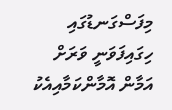މިފަސްގަނޑުގައި ހިގައިފަވަނީ ވަރަށް އަމާން އޮމާންކަމާއިއެކު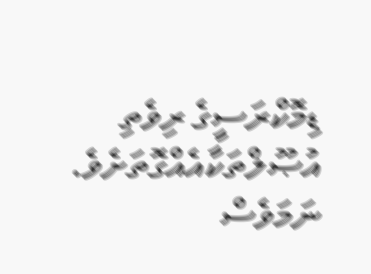ޑިމޮކްރަސީގެ ރިވެތި އުޞޫލްތަކާއެއްގޮތަށެވެ.
ނަމަވެސް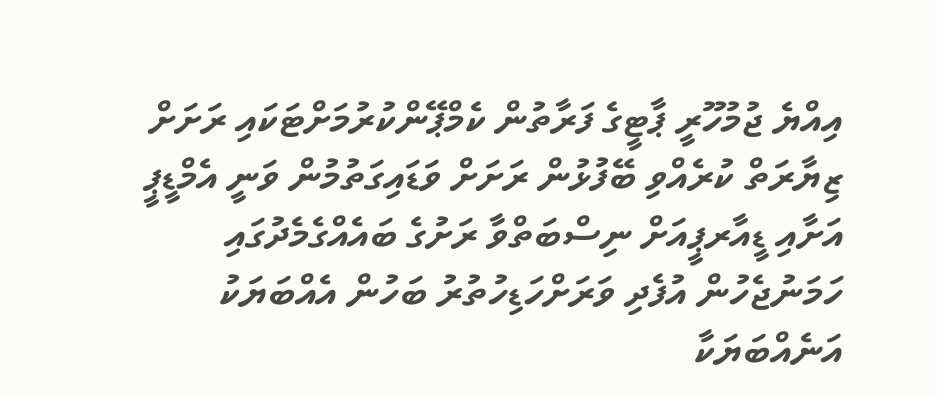އިއްޔެ ޖުމުހޫރީ ޕާޓީގެ ފަރާތުން ކެމްޕޭންކުރުމަށްޓަކައި ރަށަށް ޒިޔާރަތް ކުރެއްވި ބޭފުޅުން ރަށަށް ވަޑައިގަތުމުން ވަނީ އެމްޑީޕީ އަށާއި ޑީއާރޕީއަށް ނިސްބަތްވާ ރަށުގެ ބައެއްގެމެދުގައި ހަމަނުޖެހުން އުފެދި ވަރަށްހަޑިހުތުރު ބަހުން އެއްބަޔަކު އަނެއްބަޔަކާ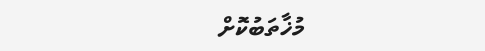މުޚާތަބުކޮށް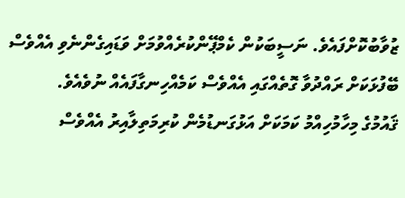ޒުވާބުކޮށްފައެވެ. ނަސީބަކުން ކެމްޕޭންކުރެއްވުމަށް ވަޑައިގެންނެވި އެއްވެސް ބޭފުޅަކަށް ރައްދުވާ ގޮތެއްގައި އެއްވެސް ކަމެއްހިނގާފައެއް ނުވެއެވެ.
ޤައުމުގެ މިހާމުހިއްމު ކަމަކަށް އަޅުގަނޑުމެން ކުރިމަތިލާއިރު އެއްވެސް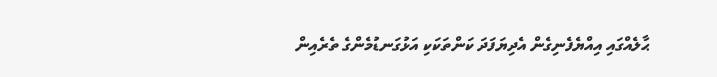ޙާލެއްގައި އިއްޔެފެނިގެން އެދިޔަފަދަ ކަންތަކަކި އަޅުގަނޑުމެންގެ ތެރެއިން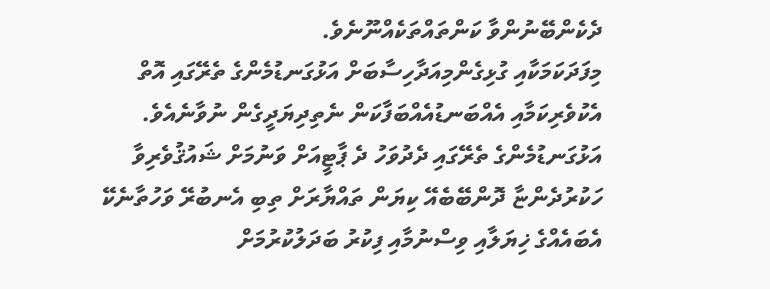ދެކެންބޭނުންވާ ކަންތައްތަކެއްނޫނެވެ.
މިފަދަކަމަކާއި ގުޅިގެންމިއަދާހިސާބަށް އަޅުގަނޑުމެންގެ ތެރޭގައި އޮތް އެކުވެރިކަމާއި އެއްބަނޑުއެއްބަފާކަން ނެތިދިޔަދީގެން ނުވާނެއެވެ. އަޅުގަނޑުމެންގެ ތެރޭގައި ދެދުވަހު ދެ ޕާޓީއަށް ވަނުމަށް ޝައުޤުވެރިވާ ހަކުރުދެންޏާ ދޮންބޭބެއޭ ކިޔަން ތައްޔާރަށް ތިބި އެނބުރޭ ވަހުތާނެކޭ އެބައެއްގެ ޚިޔަލާއި ވިސްނުމާއި ފިކުރު ބަދަލުކުރުމަށް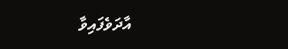އާދަވެފައިވާ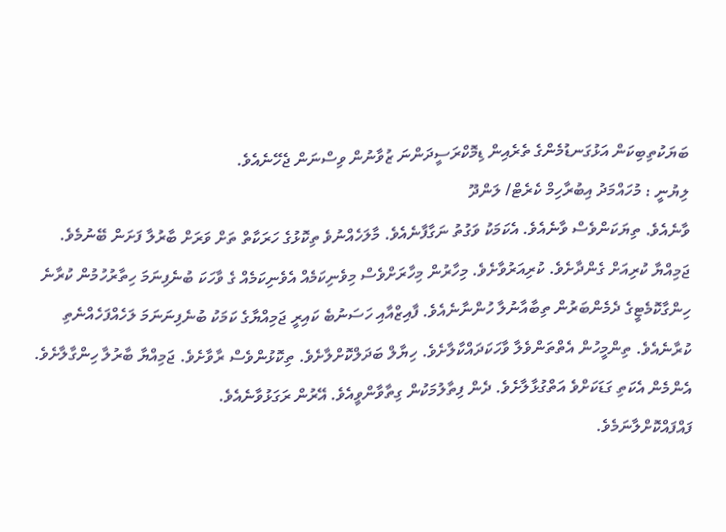ބަޔަކުތިބިކަން އަޅުގަނޑުމެންގެ ތެރެއިން ޑިމޮކްރަސީދަންނަ ޒުވާނުން ވިސްނަން ޖެހޭނެއެވެ.
ލިޔުނީ : މުހައްމަދު އިބުރާހިމް ކެރެޓް/ ލަންދޫ
ވާނެއެވެ. ތިޔަކަންވެސް ވާނެއެވެ. އެކަމަކު ވަގުތު ނަގާފާނެއެވެ. މާލަހެއްނުވެ ތިކޮޅުގެ ހަރަކާތް ތަށް ވަރަށް ބާރުލާ ފަށަން ބޭނުމެވެ.
ޖަމިއްޔާ ކުރިއަށް ގެންދާށެވެ. ކުރިއަރުވާށެވެ. މިހާރުން މިހާރަށްވެސް މިވެނިކަމެއް އެވެނިކަމެއް ގެ ވާހަކަ ބުނެފިނަމަ ހިތާރުހުމުން ކުރާނެ ހިންގާކޮމެޓީގެ ދެމެންބަރުން ތިބާއާނުލާ ހުންނާނެއެވެ. ފާއިޒްއާއި ހަސަނުބެ ކައިރީ ޖަމިއްޔާގެ ކަމަކު ބުނެފިނަނަމަ ލަހެއްފަހެއްނެތި ކުރާނެއެވެ. ތިންމީހުން އެތްތަންވެލާ ވާހަކަދައްކާލާށެވެ. ހިޔާލް ބަދަލްކޮށްލާށެވެ. ތިކޮޅުންވެސް ރާވާށެވެ. ޖަމިއްޔާ ބާރުލާ ހިންގާލާށެވެ. އެންމެން އެކަތި ގަޑަކަށްވެ އަތްގުޅާލާށެވެ. ދެން ފިތާލުމަކުން ގިތާވާންވީއެވެ. އޭރުން ރަގަޅުވާނެއެވެ.
ފައްފައްކޮށްލާނަމެވެ.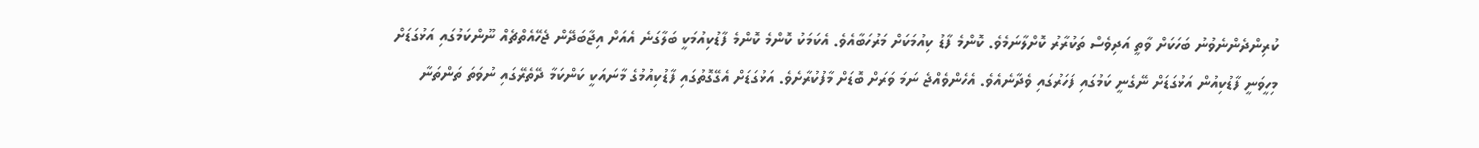ކުރިންދެންނެވުނު ބަހަކަށް ވާތީ އަދިވެސް ތަކުރާރު ކޮށްލާނަމެވެ. ކޮންމެ ފާޑު ކިއުމަކަށް މަރުހަބާއެވެ. އެކަމަކު ކޮންމެ ކޮންމެ ފާޑުކިއުމަކީ ބަލާގަނެ އެއަށް އިޖާބަދޭން ޖެހޭއެތްޗެއް ނޫންކަމުގައި އަޅުގަޑަށް މިހީވަނީ ފާޑުކިއުން އަޅުގަޑަށް ނޭގެނީ ކަމުގައި ފަހަރުގައި ވެދާނެއެވެ. އެހެންވެއްޖެ ނަމަ ވަރަށް ބޮޑަށް މާފުކުރާށެވެ. އަޅުގަޑަށް އެގޭގޮތުގައި ފާޑުކިއުމުގެ މާނައަކީ ކަންކަމާ ދޭތެރޭގައި ނުވަތަ ތަންތަނާ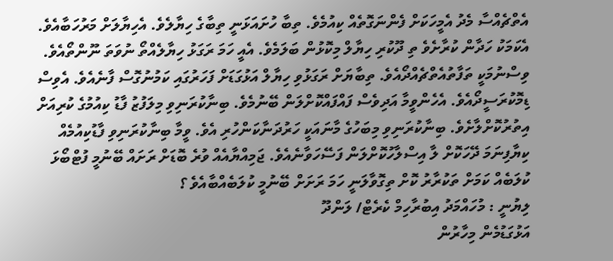އެތްޗެއްސާ މެދު އެމީހަކަށް ފެންނަގޮތެއް ކިއުމެވެ. ތިބާ ހުށައަޅަނީ ތިބާގެ ހިޔާލެވެ. އެހިޔާލަށް މަރުހަބާއެވެ. އެކަމަކު ހަދާން ކުރާށެވެ ތި ދޫކުރި ހިޔާލް މިކޮޅުން ބަލަމެވެ. އެއީ ހަމަ ރަގަޅު ހިޔާލެއްތޯ ނުވަތަ ނޫންތޯއެވެ. ވިސްނުމަކީ ތަފާތުއެތްޗެއްދޯއެވެ. ތިބާޔަށް ރަގަޅުވި ހިޔާލް އަޅުގަޑަށް ފަހަރުގައި ކަމުނުގޮސް ފާނެއެވެ. އެވިސް ޑިމޮކުރަސީދޯއެވެ. އެހެންވީމާ އަދިވެސް ފައްފައްކޮށްލަން ބޭނުމެވެ. ބިނާކުރަނިވި މިލަފުޒު ފާޑު ކިއުމުގެ ކުރިއަށް އިތުރުކޮށްލާށެވެ. ބިނާކުރަނިވި މިބަހުގެ މާނައަކީ ހަރުދަނާކަންހުރި އެވެ. ވީމާ ބިނާކުރަނިވި ފާޑުކިއުމެއް ކިޔާފިނަމަ ދޭހަކޮށް ލާ އިސްލާހުކޮށްލަން ފަސޭހަވާނެއެވެ. ޖަމިއްޔާއެއް ވުރެ ބޮޑަށް ރަށައް ބޭނުމީ ފުޓްބޯޅަ ކުލަބެއް ކަމަށް ތަކުރާރު ކޮށް ތިގޮވާލަނީ ހަމަ ރަށަށް ބޭނުމީ ކުލަބެއްބާއެވެ ؟
ލިޔުނީ : މުހައްމަދު އިބުރާހިމް ކެރެޓް/ ލަންދޫ
އަޅުގަޑުމެން މިހާރުން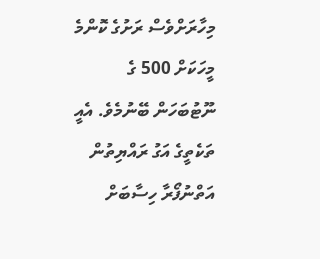މިހާރަށްވެސް ރަށުގެ ކޮންމެ މީހަކަށް 500 ގެ ނޫޓުބަހަން ބޭނުމެވެ. އެއީ ތަކެތީގެ އަގު ރައްޔިތުން އަތްނުފޯރާ ހިސާބަށް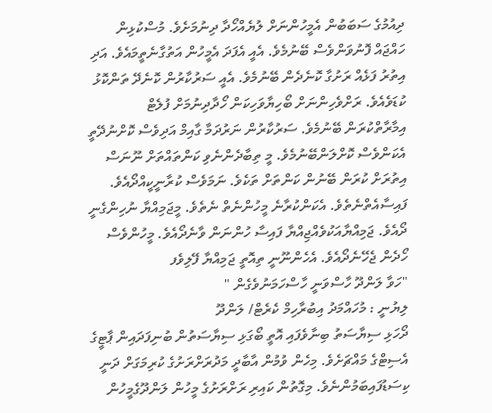ދިއުމުގެ ސަބަބުން އެމީހުންނަށް ލުޔެއްހޯދާ ދިނުމަށެވެ. މުސްކުޅިން ހައްޖައް ފޮނުވަންވެސް ބޭނުމެވެ. އެއީ އެފަދަ އެމީހުން އަތުގާނެތީމައެވެ. އަދި އިތުރު ފަޅެއް ރަށުގާ ކޮނެދެން ބޭނުމެވެ. އެއީ ސަރުކާރުން ކޮނެދޭ ތަންކޮޅު ކުޑަވެއެވެ. ރަށްވެހިންނަށް ބޯހިޔާވަހިކަން ހޯދާދިނުމަށް ފުލެޓް އިމާރާތްކުރަން ބޭނުމެވެ. ސަރުކާރުން ނަރުދަމާ ގާއިމް އަދިވެސް ކޮށްނުދޭތީ އެކަންވެސް ކޮށްލަންބޭނުމެވެ. މީ ތިބާދެންނެވި ކަންތައްތަށް ނޫނަސް އިތުރަށް ކުރަން ބޭނުން ކަންތަށް ތަކެވެ. ނަމަވެސް ކުރާނީކީއްދޯއެވެ. ފައިސާއެތްނެތެވެ. އެކަންކުރާނެ މީހުންނެތް ނެތެވެ. މީޖަމިއްޔާ ނުހިންގެނީ ދޯއެވެ. ޖަމިއްޔާއަކުވެއްޖިއްޔާ ފައިސާ ހުންނަން ވާނެދޯއެވެ. މީހުންވެސް ހޯދެން ޖެހޭނެދޯއެވެ. އެހެންނޫނީ ތިއޮތީ ޖަމިއްޔާ ފޭލިވެފ
"ހަވާ ލަންދޫ ހާސްވަނީ ހާސްހަމަނުވެގެން "
ލިޔުނީ : މުހައްމަދު އިބުރާހިމް ކެރެޓް/ ލަންދޫ
ދޯހަޅި ސިޔާސަތު ބިނާވެފައި އޮތީ ބޯގަޅި ސިޔާސަތުން ބުނިފަދައިން ޕާޓީގެ އެސިޓްގެ މައްޗަށެވެ. މިހެން ވުމުން އާބާދީ މަދުރަށްރަށުގެ ކުރިމަގަށް ދަނީ ކިސަޑުފައިބަމުންނެވެ. މިގޮތުން ކައިރި ރަށްރަށުގެ މީހުން ލަންދޫގެމީހުން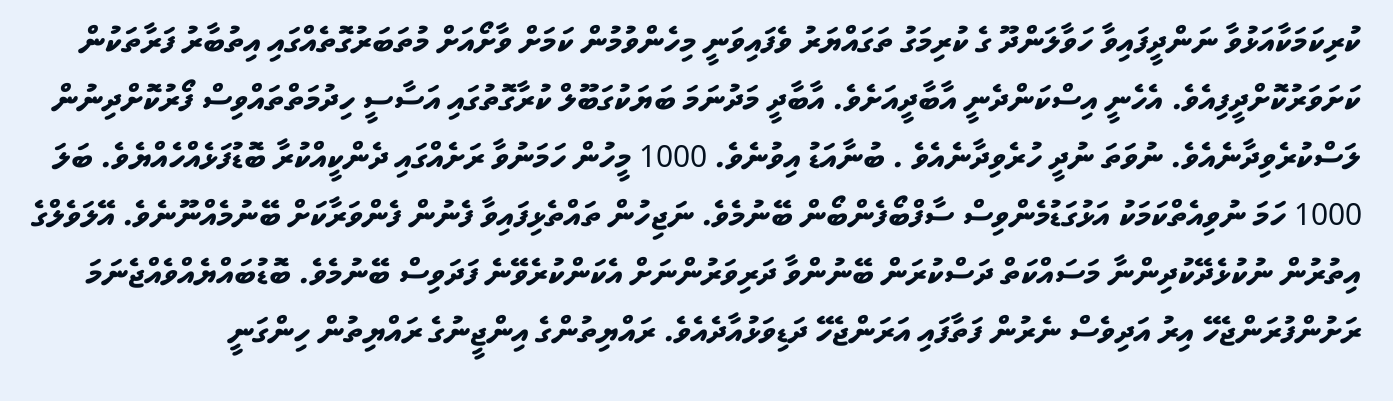ކުރިކަމަކާއަޅުވާ ނަންދީފައިވާ ހަވާލަންދޫ ގެ ކުރިމަގު ތަގައްޔަރު ވެފައިވަނީ މިހެންވުމުން ކަމަށް ވާށޯއަށް މުތަބަރުގޮތެއްގައި އިތުބާރު ފަރާތަކުން ކަށަވަރުކޮށްދީފިއެވެ. އެހެނީ އިސްކަންދެނީ އާބާދީއަށެވެ. އާބާދީ މަދުނަމަ ބަޔަކުގަބޫލް ކުރާގޮތުގައި އަސާސީ ހިދުމަތްތައްވިސް ފޯރުކޮށްދިނުން ލަސްކުރެވިދާނެއެވެ. ނުވަތަ ނުދީ ހުރެވިދާނެއެވެ . ބުނާއަޑު އިވުނެވެ. 1000 މީހުން ހަމަނުވާ ރަށެއްގައި ދެންކީއްކުރާ ބޮޑުފަޅެއްހެއްޔެވެ. ބަލަ 1000 ހަމަ ނުވިއެތްކަމަކު އަޅުގަޑުމެންވިސް ސާފްބޯފެންބޯން ބޭނުމެވެ. ނަޖިހުން ތައްތެޅިފައިވާ ފެނުން ފެންވަރާކަށް ބޭނުމެއްނޫނެވެ. އޭލަވެލްގެ އިތުރުން ނުކުޅެދޭކުދިންނާ މަސައްކަތް ދަސްކުރަން ބޭނުންވާ ދަރިވަރުންނަށް އެކަންކުރެވޭނެ ފަދަވިސް ބޭނުމެވެ. ބޮޑުބައްޔެއްވެއްޖެނަމަ ރަށުންފުރަންޖެހޭ އިރު އަދިވެސް ނެރުން ފަތާފައި އަރަންޖެހޭ ދަޑިވަޅުއާދެއެވެ. ރައްޔިތުންގެ އިންޖީނުގެ ރައްޔިތުން ހިންގަނީ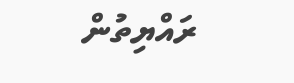ރައްޔިތުން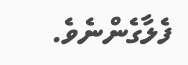ފެލާގެންނެވެ.